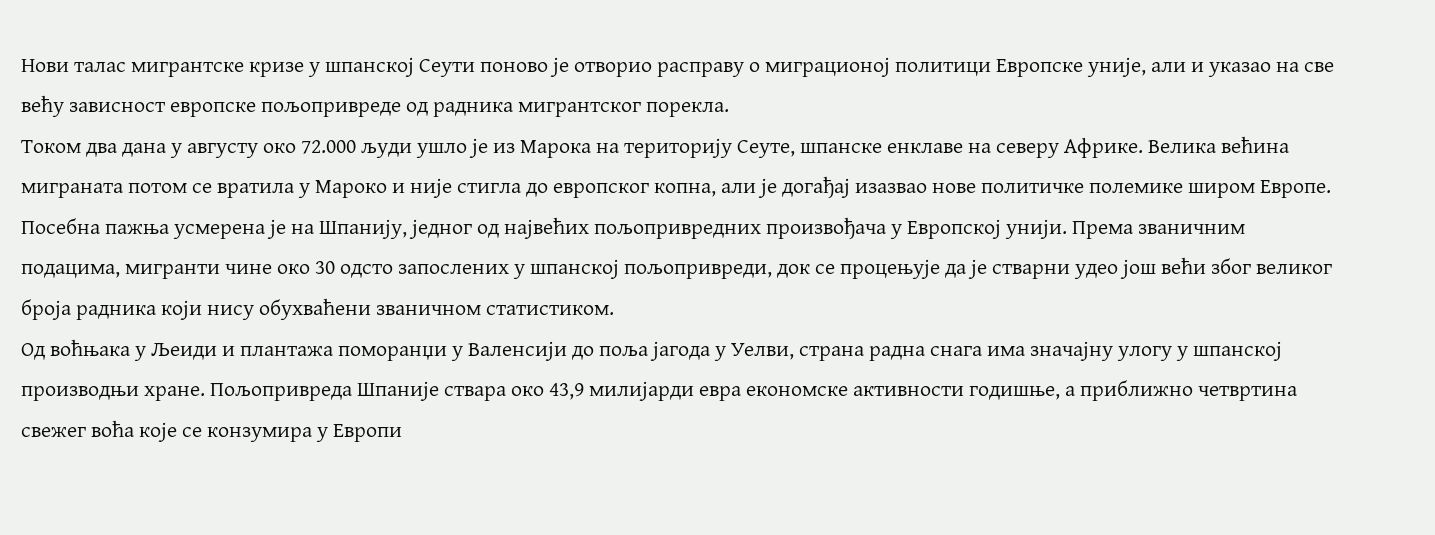Нови талас мигрантске кризе у шпанској Сеути поново је отворио расправу о миграционој политици Европске уније, али и указао на све већу зависност европске пољопривреде од радника мигрантског порекла.
Током два дана у августу око 72.000 људи ушло је из Марока на територију Сеуте, шпанске енклаве на северу Африке. Велика већина миграната потом се вратила у Мароко и није стигла до европског копна, али је догађај изазвао нове политичке полемике широм Европе.
Посебна пажња усмерена је на Шпанију, једног од највећих пољопривредних произвођача у Европској унији. Према званичним подацима, мигранти чине око 30 одсто запослених у шпанској пољопривреди, док се процењује да је стварни удео још већи због великог броја радника који нису обухваћени званичном статистиком.
Од воћњака у Љеиди и плантажа поморанџи у Валенсији до поља јагода у Уелви, страна радна снага има значајну улогу у шпанској производњи хране. Пољопривреда Шпаније ствара око 43,9 милијарди евра економске активности годишње, а приближно четвртина свежег воћа које се конзумира у Европи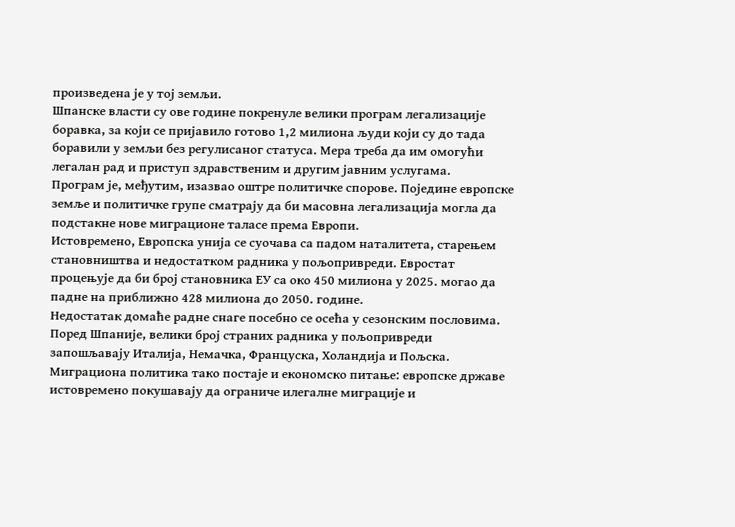произведена је у тој земљи.
Шпанске власти су ове године покренуле велики програм легализације боравка, за који се пријавило готово 1,2 милиона људи који су до тада боравили у земљи без регулисаног статуса. Мера треба да им омогући легалан рад и приступ здравственим и другим јавним услугама.
Програм је, међутим, изазвао оштре политичке спорове. Поједине европске земље и политичке групе сматрају да би масовна легализација могла да подстакне нове миграционе таласе према Европи.
Истовремено, Европска унија се суочава са падом наталитета, старењем становништва и недостатком радника у пољопривреди. Евростат процењује да би број становника ЕУ са око 450 милиона у 2025. могао да падне на приближно 428 милиона до 2050. године.
Недостатак домаће радне снаге посебно се осећа у сезонским пословима. Поред Шпаније, велики број страних радника у пољопривреди запошљавају Италија, Немачка, Француска, Холандија и Пољска.
Миграциона политика тако постаје и економско питање: европске државе истовремено покушавају да ограниче илегалне миграције и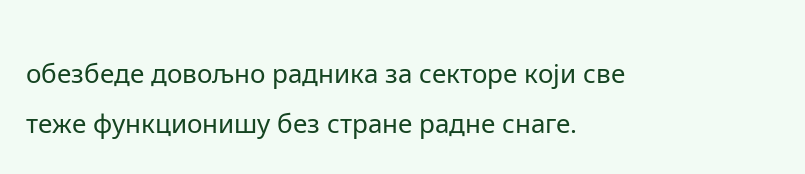обезбеде довољно радника за секторе који све теже функционишу без стране радне снаге.